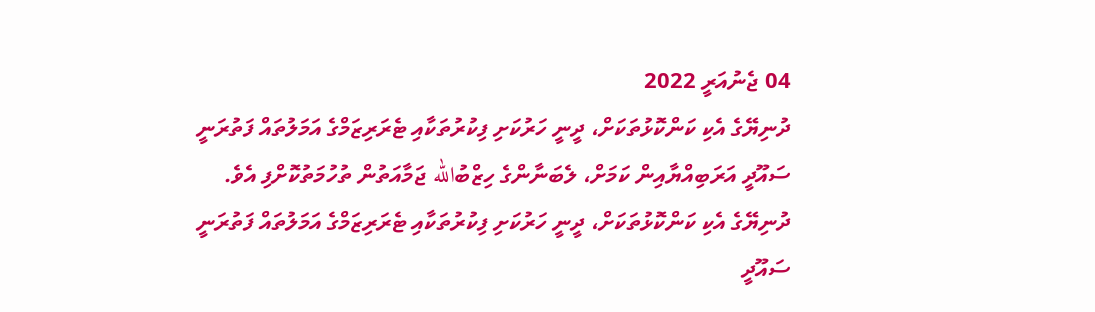04 ޖެނުއަރީ 2022
ދުނިޔޭގެ އެކި ކަންކޮޅުތަކަށް، ދީނީ ހަރުކަށި ފިކުރުތަކާއި ޓެރަރިޒަމްގެ އަމަލުތައް ފަތުރަނީ ސައޫދީ އަރަބިއްޔާއިން ކަމަށް، ލެބަނާންގެ ހިޒްބުالله ޖަމާއަތުން ތުހުމަތުކޮށްފި އެވެ.
ދުނިޔޭގެ އެކި ކަންކޮޅުތަކަށް، ދީނީ ހަރުކަށި ފިކުރުތަކާއި ޓެރަރިޒަމްގެ އަމަލުތައް ފަތުރަނީ ސައޫދީ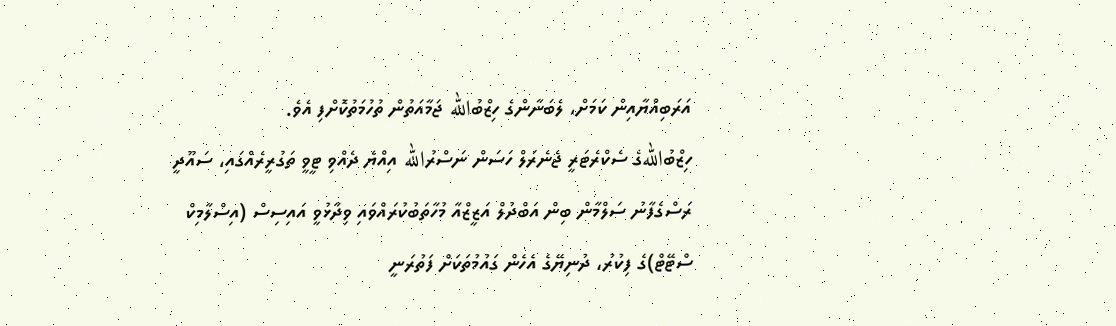އަރަބިއްޔާއިން ކަމަށް، ލެބަނާންގެ ހިޒްބުالله ޖަމާއަތުން ތުހުމަތުކޮށްފި އެވެ.
ހިޒްބުاللهގެ ސެކްރެޓަރީ ޖެނެރަލް ހަސަން ނަސްރުالله އިއްޔެ ދެއްވި ޓީވީ ތަގުރީރެއްގައި، ސައޫދީ ރަސްގެފާނު ސަލްމާން ބިން އަބްދުލް އަޒީޒްއާ މުހާތަބުކުރައްވައި ވިދާޅުވީ އައިސިސް (އިސްލާމިކް ސްޓޭޓް)ގެ ފިކުރު، ދުނިޔޭގެ އެހެން ގައުމުތަކަށް ފަތުރަނީ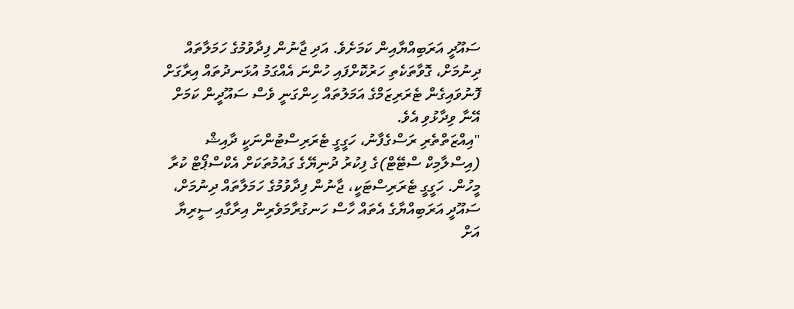ސައޫދީ އަރަބިއްޔާއިން ކަމަށެވެ. އަދި ޖާނުން ފިދާވުމުގެ ހަމަލާތައް ދިނުމަށް، ގޮވާތަކެތި ހަރުކޮށްފައި ހުންނަ އެއްގަމު އުޅަނދުތައް އިރާގަށް ފޮނުވައިގެން ޓެރަރިޒަމްގެ އަމަލުތައް ހިންގަނީ ވެސް ސައޫދީން ކަމަށް އޭނާ ވިދާޅުވި އެވެ.
"އިއްޒަތްތެރި ރަސްގެފާނު، ހަގީގީ ޓެރަރިސްޓުންނަކީ ދާއިޝް (އިސްލާމިކް ސްޓޭޓް)ގެ ފިކުރު ދުނިޔޭގެ ގައުމުތަކަށް އެކްސްޕޯޓް ކުރާ މީހުން. ހަގީގީ ޓެރަރިސްޓަކީ، ޖާނުން ފިދާވުމުގެ ހަމަލާތައް ދިނުމަށް، ސައޫދީ އަރަބިއްޔާގެ އެތައް ހާސް ހަނގުރާމަވެރިން އިރާގާއި ސީރިޔާ އަށް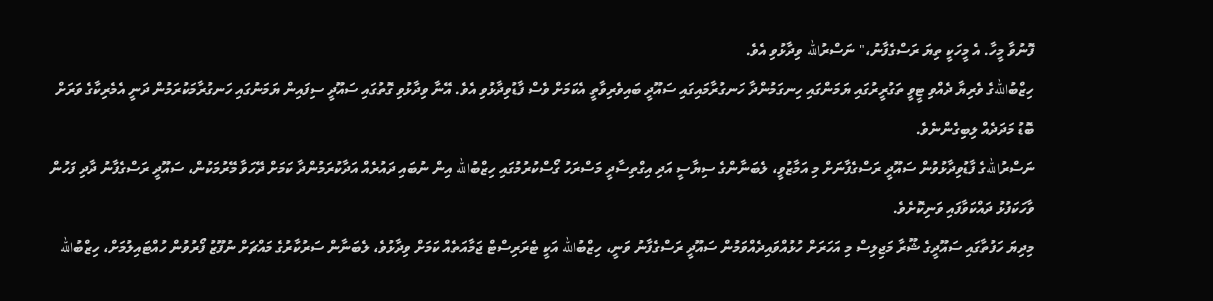ފޮނުވާ މީހާ. އެ މީހަކީ ތިޔަ ރަސްގެފާނު،" ނަސްރުالله ވިދާޅުވި އެވެ.
ހިޒްބުاللهގެ ވެރިޔާ ދެއްވި ޓީވީ ތަގުރީރުގައި ޔަމަންގައި ހިނގަމުންދާ ހަނގުރާމައިގައި ސައޫދީ ބައިވެރިވާތީ އެކަމަށް ވެސް ފާޑުވިދާޅުވި އެވެ. އޭނާ ވިދާޅުވި ގޮތުގައި ސައޫދީ ސިފައިން ޔަމަނުގައި ހަނގުރާމަކުރަމުން ދަނީ އެމެރިކާގެ ވަރަށް ބޮޑު މަދަދެއް ލިބިގެންނެވެ.
ނަސްރުاللهގެ ފާޑުވިދާޅުވުން ސައޫދީ ރަސްގެފާނަށް މި އަމާޒުވީ، ލެބަނާންގެ ސިޔާސީ އަދި އިގްތިސާދީ މަސްރަހު ގޯސްކުރުމުގައި ހިޒްބުالله އިން ނުބައި ދައުރެއް އަދާކުރަމުންދާ ކަމަށް ދޭހަވާ މޭރުމަކުން، ސައޫދީ ރަސްގެފާނު ދާދި ފަހުން ވާހަކަފުޅު ދައްކަވާފައި ވަނިކޮށެވެ.
މިދިޔަ ހަފުތާގައި ސައޫދީގެ ޝޫރާ މަޖިލިސް މި އަހަރަށް ހުޅުއްވައިދެއްވަމުން ސައޫދީ ރަސްގެފާނު ވަނީ، ހިޒްބުالله އަކީ ޓެރަރިސްޓް ޖަމާއަތެއް ކަމަށް ވިދާޅުވެ، ލެބަނާން ސަރުކާރުގެ މައްޗަށް ނުފޫޒު ފޯރުވުން ހުއްޓައިލުމަށް، ހިޒްބުالله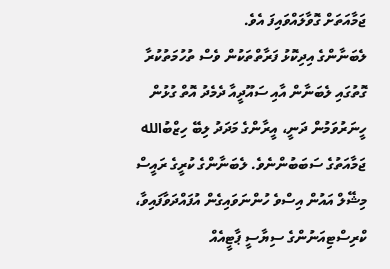ޖަމާއަތަށް ގޮވާލައްވައިފަ އެވެ.
ލެބަނާންގެ އިދިކޮޅު ފަރާތްތަކުން ވެސް ތުހުމަތުކުރާ ގޮތުގައި ލެބަނާން އާއި ސައޫދީއާ ދެމެދު އޮތް ގުޅުން ހީނަރުވަމުން ދަނީ، އީރާންގެ މަދަދު ލިބޭ ހިޒްބުالله ޖަމާއަތުގެ ސަބަބުންނެވެ. ލެބަނާންގެ ކުރީގެ ރައީސް މިޝޭލް އައުން އިސްވެ ހުންނަވައިގެން އުފައްދަވާފައިވާ، ކްރިސްޓިއަނުންގެ ސިޔާސީ ޕާޓީއެއް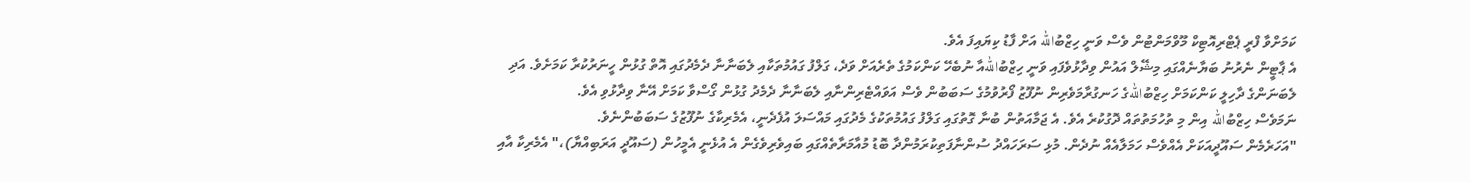ކަމަށްވާ ފްރީ ޕެޓްރިއޮޓިކް މޫވްމަންޓުން ވެސް ވަނީ ހިޒްބުالله އަށް ފާޑު ކިޔައިފަ އެވެ.
އެ ޕާޓީން ނެރުނު ބަޔާނެއްގައި މިޝޭލް އައުން ވިދާޅުވެފައި ވަނީ ހިޒްބުاللهއާ ނުބެހޭ ކަންކަމުގެ ތެރެއަށް ވަދެ، ގަލްފު ގައުމުތަކާއި ލެބަނާނާ ދެމެދުގައި އޮތް ގުޅުން ހީނަރުކުރާ ކަމަށެވެ. އަދި ލެބަނަންގެ ދާހިލީ ކަންކަމަށް ހިޒްބުاللهގެ ހަނގުރާމަވެރިން ނުފޫޒު ފޯރުވުމުގެ ސަބަބުން ވެސް އަވައްޓެރިންނާއި ލެބަނާނާ ދެމެދު ގުޅުން ގޯސްވާ ކަމަށް އޭނާ ވިދާޅުވި އެވެ.
ނަމަވެސް ހިޒްބުالله އިން މި ތުހުމަތުތައް ދޮގުކުރެ އެވެ. އެ ޖަމާއަތުން ބުނާ ގޮތުގައި ގަލްފު ގައުމުތަކުގެ މެދުގައި މައްސަލަ އުފެދެނީ، އެމެރިކާގެ ނުފޫޒުގެ ސަބަބުންނެވެ.
"އަހަރެމެން ސައޫދީއަކަށް އެއްވެސް ހަމަލާއެއް ނުދެން. މުޅި ސަރަހައްދު ސުންނާފަތިކުރަމުންދާ ބޮޑު މުއާމަރާތެއްގައި ބައިވެރިވެގެން އެ އުޅެނީ އެމީހުން (ސައޫދީ އަރަބިއްޔާ)،" އެމެރިކާ އާއި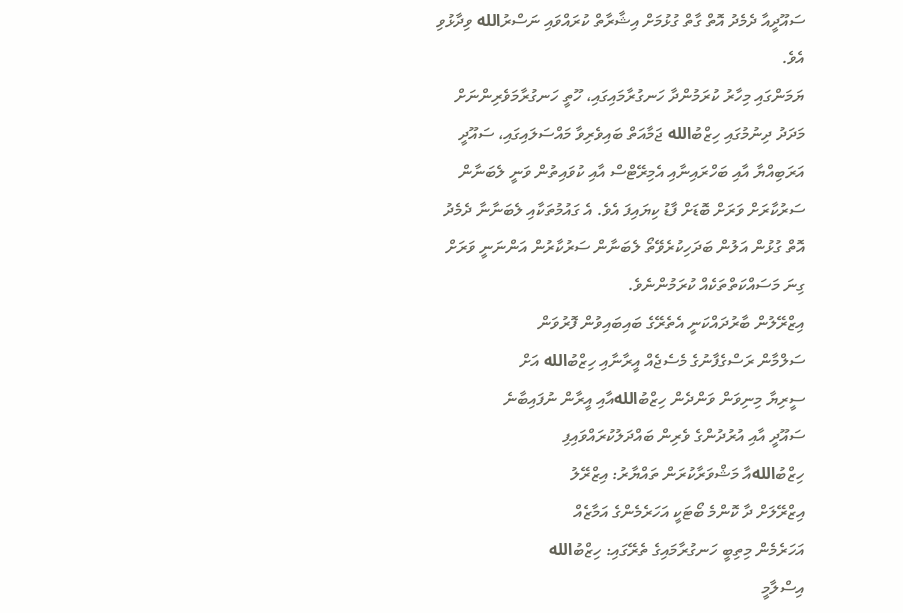ސައޫދީއާ ދެމެދު އޮތް ގާތް ގުޅުމަށް އިޝާރާތް ކުރައްވައި ނަސްރުالله ވިދާޅުވި އެވެ.
ޔަމަންގައި މިހާރު ކުރަމުންދާ ހަނގުރާމައިގައި، ހޫތީ ހަނގުރާމަވެރިންނަށް މަދަދު ދިނުމުގައި ހިޒްބުالله ޖަމާއަތް ބައިވެރިވާ މައްސަލައިގައި، ސައޫދީ އަރަބިއްޔާ އާއި ބަހްރައިނާއި އެމިރޭޓްސް އާއި ކުވައިތުން ވަނީ ލެބަނާން ސަރުކާރަށް ވަރަށް ބޮޑަށް ފާޑު ކިޔައިފަ އެވެ. އެ ގައުމުތަކާއި ލެބަނާނާ ދެމެދު އޮތް ގުޅުން އަލުން ބަދަހިކުރެވޭތޯ ލެބަނާން ސަރުކާރުން އަންނަނީ ވަރަށް ގިނަ މަސައްކަތްތަކެއް ކުރަމުންނެވެ.
އިޒްރޭލުން ބާރުދައްކަނީ އެތެރޭގެ ބައިބައިވުން ފޮރުވަން
ސަލްމާން ރަސްގެފާނުގެ މެސެޖެއް އީރާނާއި ހިޒްބުالله އަށް
ސީރިޔާ މިނިވަން ވަންދެން ހިޒްބުاللهއާއި އީރާން ނުފައިބާނެ
ސައޫދީ އާއި އުރުދުންގެ ވެރިން ބައްދަލުކުރައްވައިފި
ހިޒްބުاللهއާ މަޝްވަރާކުރަން ތައްޔާރު: އިޒްރޭލު
އިޒްރޭލަށް ދާ ކޮންމެ ބޯޓަކީ އަހަރެމެންގެ އަމާޒެއް
އަހަރެމެން މިތިބީ ހަނގުރާމައިގެ ތެރޭގައި: ހިޒްބުالله
އިސްލާމީ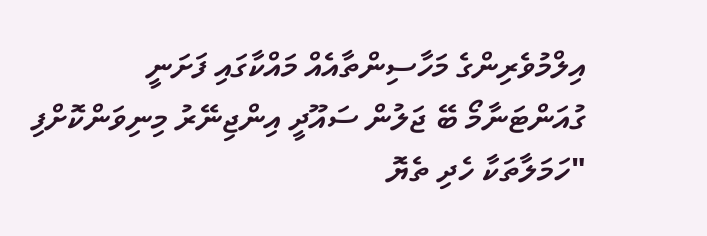އިލްމުވެރިންގެ މަހާސިންތާއެއް މައްކާގައި ފަށަނީ
ގުއަންޓަނާމޯ ބޭ ޖަލުން ސައޫދީ އިންޖިނޭރު މިނިވަންކޮށްފި
"ހަމަލާތަކާ ހެދި ތެޔޮ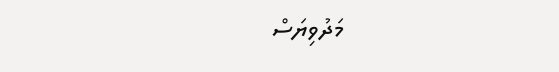މަދުވިޔަސް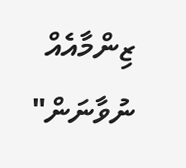ޒިންމާއެއް ނުވާނަން"